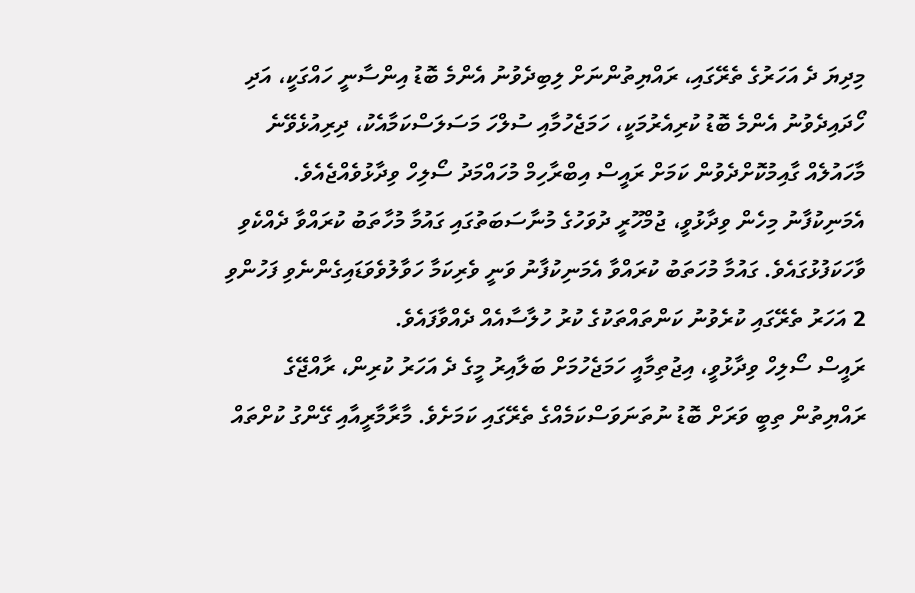މިދިޔަ ދެ އަހަރުގެ ތެރޭގައި، ރައްޔިތުންނަށް ލިބިދެވުނު އެންމެ ބޮޑު އިންސާނީ ހައްގަކީ، އަދި ހޯދައިދެވުނު އެންމެ ބޮޑު ކުރިއެރުމަކީ، ހަމަޖެހުމާއި ސުލްހަ މަސަލަސްކަމާއެކު، ދިރިއުޅެވޭނެ މާހައުލެއް ގާއިމުކޮށްދެވުން ކަމަށް ރައީސް އިބްރާހިމް މުހައްމަދު ސޯލިހް ވިދާޅުވެއްޖެއެވެ.
އެމަނިކުފާނު މިހެން ވިދާޅުވީ، ޖުމްހޫރީ ދުވަހުގެ މުނާސަބަތުގައި ގައުމާ މުހާތަބު ކުރައްވާ ދެއްކެވި ވާހަކަފުޅުގައެވެ. ގައުމާ މުހަތަބު ކުރައްވާ އެމަނިކުފާނު ވަނީ ވެރިކަމާ ހަވާލުވެވަޑައިގެންނެވި ފަހުންވި 2 އަހަރު ތެރޭގައި ކުރެވުނު ކަންތައްތަކުގެ ކުރު ހުލާސާއެއް ދެއްވާފައެވެ.
ރައީސް ސޯލިހް ވިދާޅުވީ، އިޖުތިމާއީ ހަމަޖެހުމަށް ބަލާއިރު މީގެ ދެ އަހަރު ކުރިން، ރާއްޖޭގެ ރައްޔިތުން ތިބީ ވަރަށް ބޮޑު ނުތަނަވަސްކަމެއްގެ ތެރޭގައި ކަމަށެވެ. މާރާމާރީއާއި ގޭންގު ކުށްތައް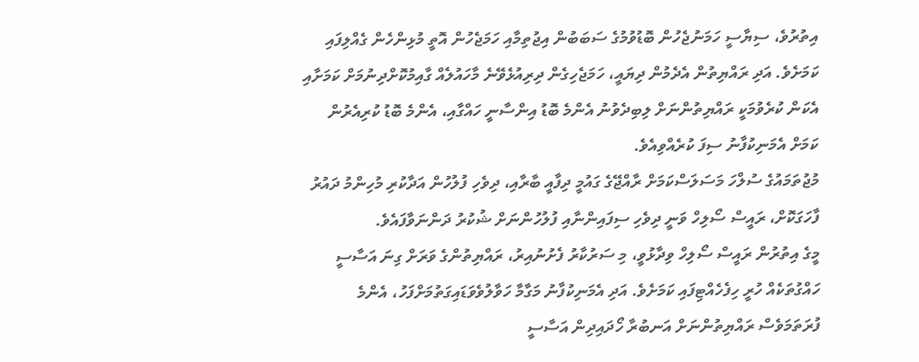އިތުރުވެ، ސިޔާސީ ހަމަނުޖެހުން ބޮޑުވުމުގެ ސަބަބުން އިޖުތިމާއި ހަމަޖެހުން އޮތީ މުޅިންހެން ގެއްލިފައި ކަމަށެވެ. އަދި ރައްޔިތުން އެދެމުން ދިޔައީ، ހަމަޖެހިގެން ދިރިއުޅެވޭނެ މާހައުލެއް ގާއިމުކޮށްދިނުމަށް ކަމަށާއި އެކަން ކުރެވުމަކީ ރައްޔިތުންނަށް ލިބިދެވުނު އެންމެ ބޮޑު އިންސާނީ ހައްގާއި، އެންމެ ބޮޑު ކުރިއެރުން ކަމަށް އެމަނިކުފާނު ސިފަ ކުރެއްވިއެވެ.
މުޖުތަމައުގެ ސުލްހަ މަސަލަސްކަމަށް ރާއްޖޭގެ ގައުމީ ދިފާއީ ބާރާއި، ދިވެހި ފުލުހުން އަދާކުރި މުހިންމު ދައުރު ފާހަގަކޮށް، ރައީސް ސޯލިހް ވަނީ ދިވެހި ސިފައިންނާއި ފުލުހުންނަށް ޝުކުރު ދަންނަވާފައެވެ.
މީގެ އިތުރުން ރައީސް ސޯލިހް ވިދާޅުވީ، މި ސަރުކާރު ފެށުނުއިރު، ރައްޔިތުންގެ ވަރަށް ގިނަ އަސާސީ ހައްގުތަކެއް ހުރީ ހިފެހެއްޓިފައި ކަމަށެވެ. އަދި އެމަނިކުފާނު މަގާމާ ހަވާލުވެވަޑައިގަތުމަށްފަހު، އެންމެ ފުރަތަމަވެސް ރައްޔިތުންނަށް އަނބުރާ ހޯދައިދިން އަސާސީ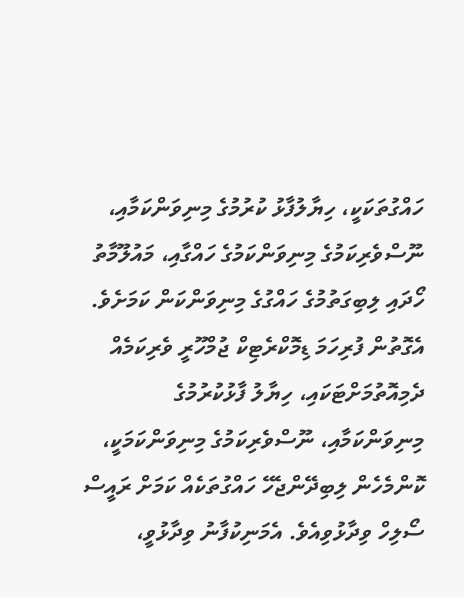ހައްގުތަކަކީ، ހިޔާލުފާޅު ކުރުމުގެ މިނިވަންކަމާއި، ނޫސްވެރިކަމުގެ މިނިވަންކަމުގެ ހައްގާއި، މައުލޫމާތު ހޯދައި ލިބިގަތުމުގެ ހައްގުގެ މިނިވަންކަން ކަމަށެވެ.
އެގޮތުން ފުރިހަމަ ޑިމޮކްރެޓިކް ޖުމްހޫރީ ވެރިކަމެއް ދެމިއޮތުމަށްޓަކައި، ހިޔާލު ފާޅުކުރުމުގެ މިނިވަންކަމާއި، ނޫސްވެރިކަމުގެ މިނިވަންކަމަކީ، ކޮންމެހެން ލިބިދޭންޖެހޭ ހައްގުތަކެއް ކަމަށް ރައީސް ސޯލިހް ވިދާޅުވިއެވެ. އެމަނިކުފާނު ވިދާޅުވީ،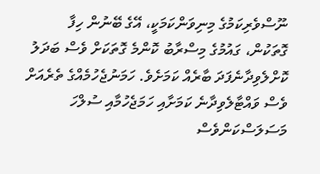ނޫސްވެރިކަމުގެ މިނިވަންކަމަކީ، އޭގެ ބޭނުން ހިފާ ގޮތަކުން، ގައުމުގެ މިސްރާބު ކޮންމެ ގޮތަކަށް ވެސް ބަދަލު ކޮށްލެވިދާނެފަދަ ބާރެއް ކަމަށެވެ. ހަމަނުޖެހުމެއްގެ ތެރެއަށް ވެސް ވައްޓާލެވިދާނެ ކަމަށާއި ހަމަޖެހުމާއި ސުލްހަ މަސަލަސްކަންވެސް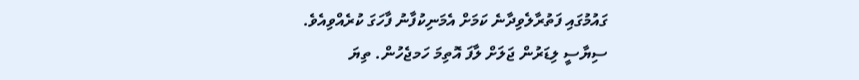ގައުމުގައި ފަތުރާލެވިދާނެ ކަމަށް އެމަނިކުފާނު ފާހަގަ ކުރެއްވިއެވެ.
ސިޔާސީ ލިޑަރުން ޖަލަށް ލާފަ އޮތިމަ ހަމޖެހުން. ތިޔަ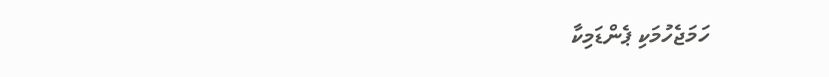ހަމަޖެހުމަކި ޕެންޑަމިކާ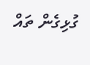ގުޅިގެން ތައް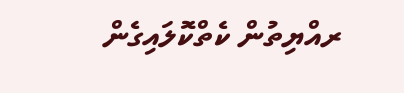ރއްޔިތުން ކެތްކޮލައިގެން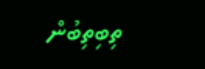ތިބިތިބުން